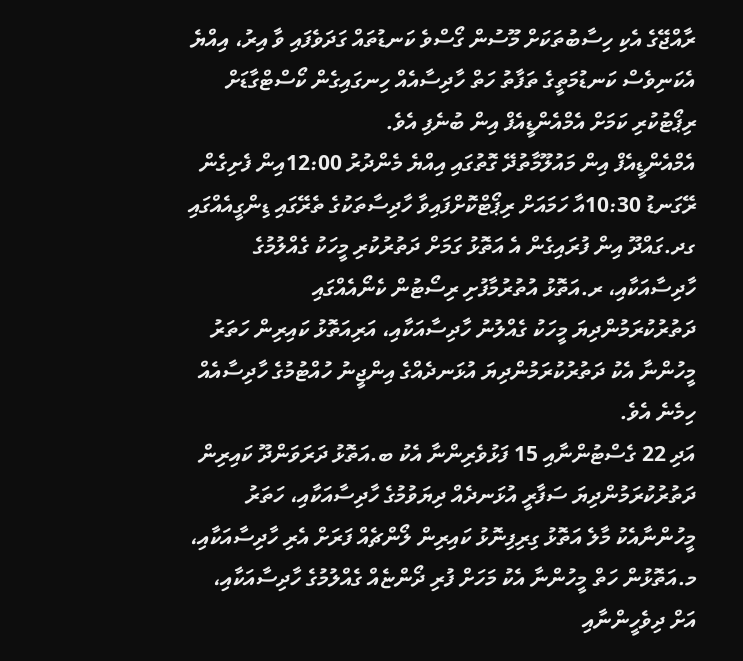ރާއްޖޭގެ އެކި ހިސާބުތަކަށް މޫސުން ގޯސްވެ ކަނޑުތައް ގަދަވެފައި ވާ އިރު، އިއްޔެ އެކަނިވެސް ކަނޑުމަތީގެ ތަފާތު ހަތް ހާދިސާއެއް ހިނގައިގެން ކޯސްޓްގާޑަށް ރިޕޯޓުކުރި ކަމަށް އެމްއެންޑީއެފް އިން ބުނެފި އެވެ.
އެމްއެންޑީއެފް އިން މައުލޫމާތުދޭ ގޮތުގައި އިއްޔެ މެންދުރު 12:00އިން ފެށިގެން ރޭގަނޑު 10:30އާ ހަމައަށް ރިޕޯޓްކޮށްފައިވާ ހާދިސާތަކުގެ ތެރޭގައި ޑިންގީއެއްގައި ގދ.ގައްދޫ އިން ފުރައިގެން އެ އަތޮޅު ގަމަށް ދަތުރުކުރި މީހަކު ގެއްލުމުގެ ހާދިސާއަކާއި، ރ.އަތޮޅު އުތުރުމާފުށި ރިސޯޓުން ކެނޯއެއްގައި ދަތުރުކުރަމުންދިޔަ މީހަކު ގެއްލުނު ހާދިސާއަކާއި، އަރިއަތޮޅު ކައިރިން ހަތަރު މީހުންނާ އެކު ދަތުރުކުރަމުންދިޔަ އުޅަނދެއްގެ އިންޖީނު ހުއްޓުމުގެ ހާދިސާއެއް ހިމެނެ އެވެ.
އަދި 22 ގެސްޓުންނާއި 15 ފަޅުވެރިންނާ އެކު ބ.އަތޮޅު ދަރަވަންދޫ ކައިރިން ދަތުރުކުރަމުންދިޔަ ސަފާރީ އުޅަނދެއް ދިޔަވުމުގެ ހާދިސާއަކާއި، ހަތަރު މީހުންނާއެކު މާލެ އަތޮޅު ގިރިފިނޮޅު ކައިރިން ލޯންޗެއް ފަރަށް އެރި ހާދިސާއަކާއި، މ.އަތޮޅުން ހަތް މީހުންނާ އެކު މަހަށް ފުރި ދޯންޏެއް ގެއްލުމުގެ ހާދިސާއަކާއި، އަށް ދިވެހީންނާއި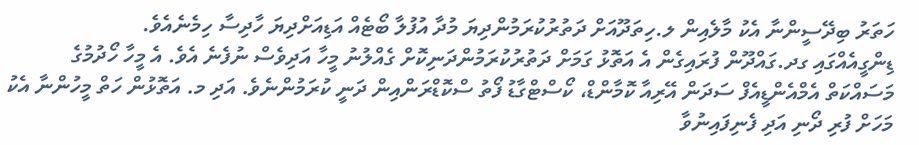ހަތަރު ބިދޭސީންނާ އެކު މާލެއިން ލ.ހިތަދޫއަށް ދަތުރުކުރަމުންދިޔަ މުދާ އުފުލާ ބޯޓެއް އަޑިއަށްދިޔަ ހާދިސާ ހިމެނެއެވެ.
ޑިންގީއެއްގައި ގދ.ގައްދޫން ފުރައިގެން އެ އަތޮޅު ގަމަށް ދަތުރުކުރަމުންދަނިކޮށް ގެއްލުނު މީހާ އަދިވެސް ނުފެނެ އެވެ. އެ މީހާ ހޯދުމުގެ މަސައްކަތް އެމްއެންޑީއެފް ސަދަން އޭރިއާ ކޮމާންޑް، ކޯސްޓްގާޑު ފޯތު ސްކޮޑްރަންއިން ދަނީ ކުރަމުންނެވެ. އަދި މ. އަތޮޅުން ހަތް މީހުންނާ އެކު މަހަށް ފުރި ދޯނި އަދި ފެނިފައިނުވާ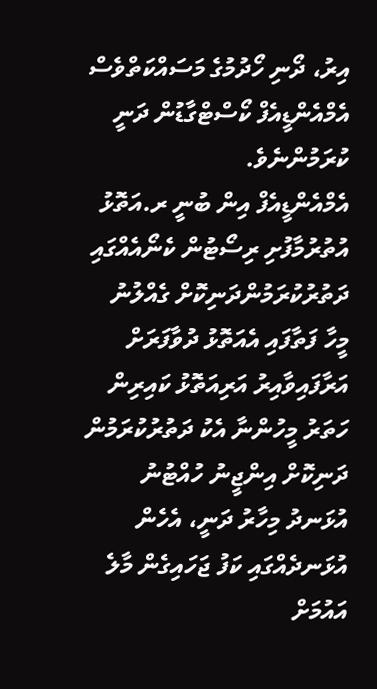އިރު، ދޯނި ހޯދުމުގެ މަސައްކަތްވެސް އެމްއެންޑީއެފް ކޯސްޓްގާޑުން ދަނީ ކުރަމުންނެވެ.
އެމްއެންޑީއެފް އިން ބުނީ ރ.އަތޮޅު އުތުރުމާފުށި ރިސޯޓުން ކެނޯއެއްގައި ދަތުރުކުރަމުންދަނިކޮށް ގެއްލުނު މީހާ ފަތާފައި އެއަތޮޅު ދުވާފަރަށް އަރާފައިވާއިރު އަރިއަތޮޅު ކައިރިން ހަތަރު މީހުންނާ އެކު ދަތުރުކުރަމުން ދަނިކޮށް އިންޖީނު ހުއްޓުނު އުޅަނދު މިހާރު ދަނީ، އެހެން އުޅަނދެއްގައި ކަފު ޖަހައިގެން މާލެ އައުމަށް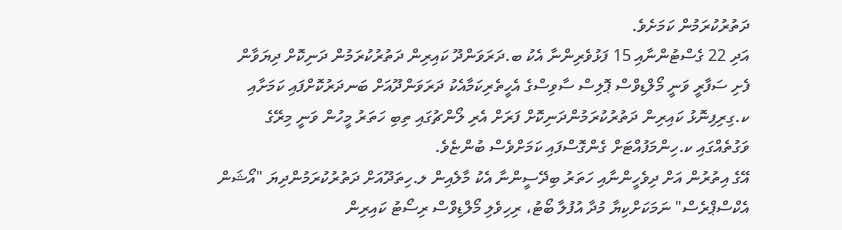ދަތުރުކުރަމުން ކަމަށެވެ.
އަދި 22 ގެސްޓުންނާއި 15 ފަޅުވެރިންނާ އެކު ބ.ދަރަވަންދޫ ކައިރިން ދަތުރުކުރަމުން ދަނިކޮށް ދިޔަވާން ފެށި ސަފާރީ ވަނީ މޯލްޑިވްސް ޕޮލިސް ސާވިސްގެ އެހީތެރިކަމާއެކު ދަރަވަންދޫއަށް ބަނދަރުކޮށްފައި ކަމަށާއި ކ.ގިރިފިނޮޅު ކައިރިން ދަތުރުކުރަމުންދަނިކޮށް ފަރަށް އެރި ލޯންޗުގައި ތިބި ހަތަރު މީހުން ވަނީ މިރޭގެ ވަގުތެއްގައި ކ.ހިންމަފުއްޓަށް ގެންގޮސްފައި ކަމަށްވެސް ބުންޏެވެ.
އޭގެ އިތުރުން އަށް ދިވެހީންނާއި ހަތަރު ބިދޭސީންނާ އެކު މާލެއިން ލ.ހިތަދޫއަށް ދަތުރުކުރަމުންދިޔަ "އޯޝަން އެކްސްޕްރެސް" ނަމަކަށްކިޔާ މުދާ އުފުލާ ބޯޓު، ރިހިވެލި މޯލްޑިވްސް ރިސޯޓު ކައިރިން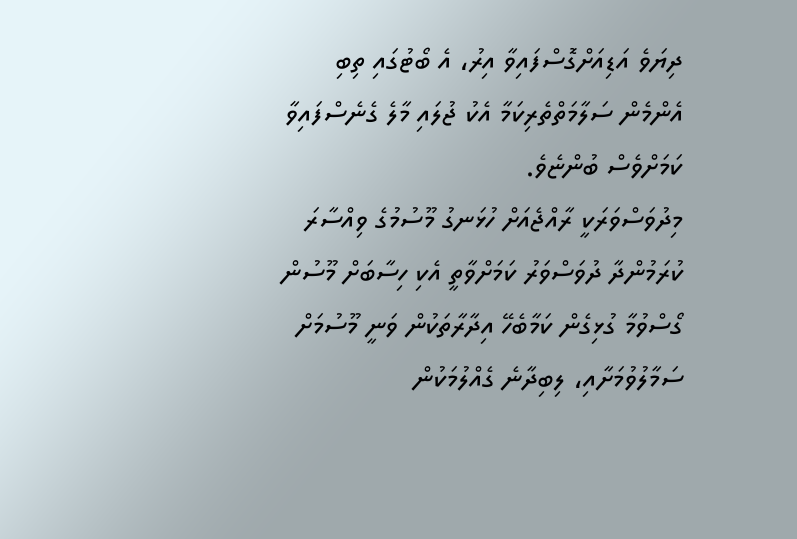ދިޔަވެ އަޑިއަށްގޮސްފައިވާ އިރު، އެ ބޯޓުގައި ތިބި އެންމެން ސަލާމަތްތެރިކަމާ އެކު ޖުލައި މާލެ ގެނެސްފައިވާ ކަމަށްވެސް ބުންޏެވެ.
މިދުވަސްވަރަކީ ރާއްޖެއަށް ހުޅަނގު މޫސުމުގެ ވިއްސާރަ ކުރަމުންދާ ދުވަސްވަރު ކަމަށްވާތީ އެކި ހިސާބަށް މޫސުން ގޯސްވުމާ ގުޅިގެން ކަމާބެހޭ އިދާރާތަކުން ވަނީ މޫސުމަށް ސަމާލުވުމަށާއި، ލިބިދާނެ ގެއްލުމަކުން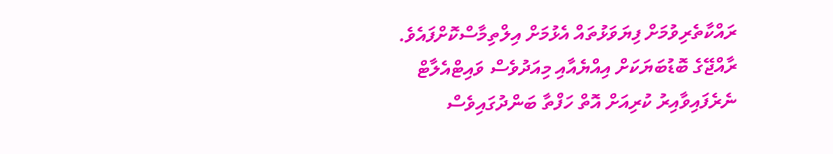ރައްކާތެރިވުމަށް ފިޔަވަޅުތައް އެޅުމަށް އިލްތިމާސްކޮށްފައެވެ.
ރާއްޖޭގެ ބޮޑުބަޔަކަށް އިއްޔެއާއި މިއަދުވެސް ވައިޓްއެލާޓް ނެރެފައިވާއިރު ކުރިއަށް އޮތް ހަފްތާ ބަންދުގައިވެސް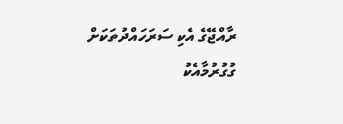ރާއްޖޭގެ އެކި ސަރަހައްދުތަކަށް ގުގުރުމާއެކު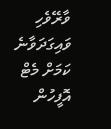ވާރޭވެހި ވައިގަދަވާނެ ކަމަށް މެޓް އޮފީހުން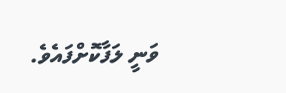ވަނީ ލަފާކޮށްފައެވެ.